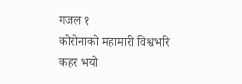गजल १
कोरोनाको महामारी विश्वभरि
कहर भयो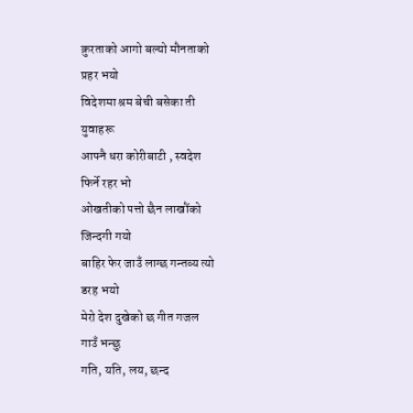क्रुरताको आगो बल्यो मौनताको
प्रहर भयो
विदेशमा श्रम बेची बसेका ती
युवाहरू
आफ्नै धरा कोरीबाटी , स्वदेश
फिर्ने रहर भो
ओखतीको पत्तो छैन लाखौंको
जिन्दगी गयो
बाहिर फेर जाउँ लाग्छ गन्तव्य त्यो
डरह भयो
मेरो देश दुखेको छ गीत गजल
गाउँ भन्छु
गति, यति, लय, छन्द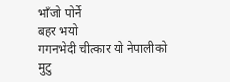भाँजो पोर्ने
बहर भयो
गगनभेदी चीत्कार यो नेपालीको
मुटु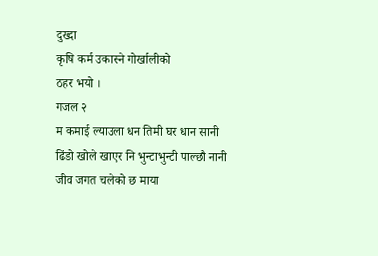दुख्दा
कृषि कर्म उकास्ने गोर्खालीको
ठहर भयो ।
गजल २
म कमाई ल्याउला धन तिमी घर धान सानी
ढिंडो खोले खाएर नि भुन्टाभुन्टी पाल्छौ नानी
जीव जगत चलेको छ माया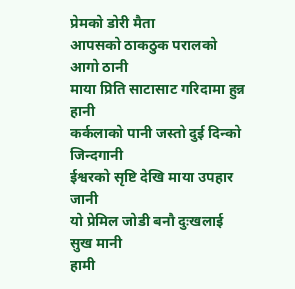प्रेमको डोरी मैता
आपसको ठाकठुक परालको आगो ठानी
माया प्रिति साटासाट गरिदामा हुन्न हानी
कर्कलाको पानी जस्तो दुई दिन्को जिन्दगानी
ईश्वरको सृष्टि देखि माया उपहार जानी
यो प्रेमिल जोडी बनौ दुःखलाई सुख मानी
हामी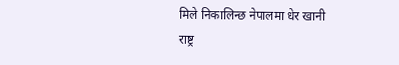मिले निकालिन्छ नेपालमा धेर खानी
राष्ट्र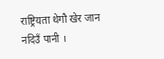राष्ट्रियता थेगौ खेर जान नदिउँ पानी ।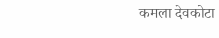कमला देवकोटा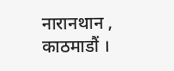नारानथान , काठमाडौं ।